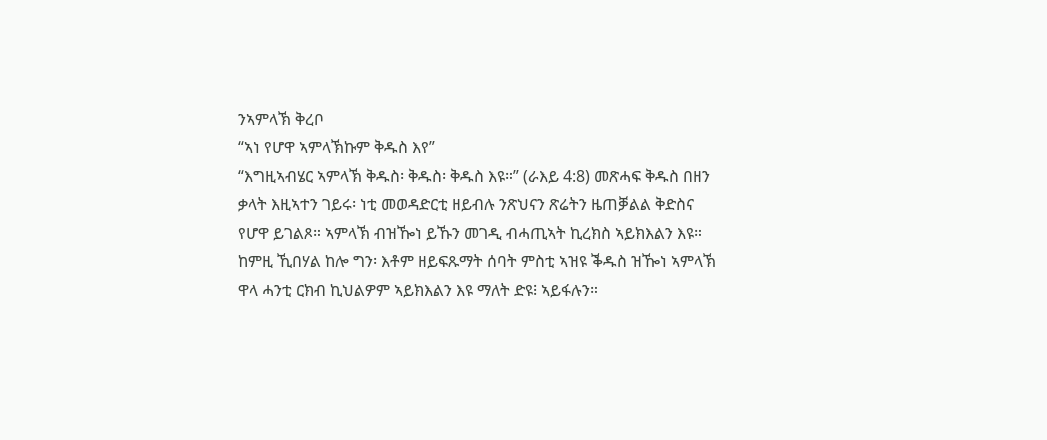ንኣምላኽ ቅረቦ
“ኣነ የሆዋ ኣምላኽኩም ቅዱስ እየ”
“እግዚኣብሄር ኣምላኽ ቅዱስ፡ ቅዱስ፡ ቅዱስ እዩ።” (ራእይ 4:8) መጽሓፍ ቅዱስ በዘን ቃላት እዚኣተን ገይሩ፡ ነቲ መወዳድርቲ ዘይብሉ ንጽህናን ጽሬትን ዜጠቓልል ቅድስና የሆዋ ይገልጾ። ኣምላኽ ብዝዀነ ይኹን መገዲ ብሓጢኣት ኪረክስ ኣይክእልን እዩ። ከምዚ ኺበሃል ከሎ ግን፡ እቶም ዘይፍጹማት ሰባት ምስቲ ኣዝዩ ቕዱስ ዝዀነ ኣምላኽ ዋላ ሓንቲ ርክብ ኪህልዎም ኣይክእልን እዩ ማለት ድዩ፧ ኣይፋሉን።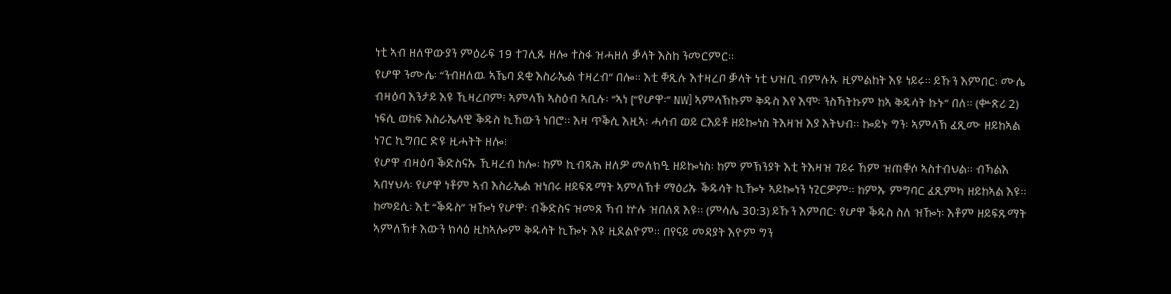ነቲ ኣብ ዘለዋውያን ምዕራፍ 19 ተገሊጹ ዘሎ ተስፋ ዝሓዘለ ቓላት እስከ ንመርምር።
የሆዋ ንሙሴ፡ “ንብዘለዉ ኣኼባ ደቂ እስራኤል ተዛረብ” በሎ። እቲ ቐጺሉ እተዛረቦ ቓላት ነቲ ህዝቢ ብምሉኡ ዚምልከት እዩ ነይሩ። ይኹን እምበር፡ ሙሴ ብዛዕባ እንታይ እዩ ኺዛረቦም፧ ኣምላኽ ኣስዕብ ኣቢሉ፡ “ኣነ [“የሆዋ፡” NW] ኣምላኽኩም ቅዱስ እየ እሞ፡ ንስኻትኩም ከኣ ቅዱሳት ኩኑ” በለ። (ቍጽሪ 2) ነፍሲ ወከፍ እስራኤላዊ ቕዱስ ኪኸውን ነበሮ። እዛ ጥቕሲ እዚኣ፡ ሓሳብ ወይ ርእይቶ ዘይኰነስ ትእዛዝ እያ እትህብ። ኰይኑ ግን፡ ኣምላኽ ፈጺሙ ዘይከኣል ነገር ኪግበር ድዩ ዚሓትት ዘሎ፧
የሆዋ ብዛዕባ ቕድስናኡ ኺዛረብ ከሎ፡ ከም ኪብጻሕ ዘለዎ መለክዒ ዘይኰነስ፡ ከም ምኽንያት እቲ ትእዛዝ ገይሩ ኸም ዝጠቐሶ ኣስተብህል። ብኻልእ ኣበሃህላ፡ የሆዋ ነቶም ኣብ እስራኤል ዝነበሩ ዘይፍጹማት ኣምለኽቱ ማዕሪኡ ቕዱሳት ኪዀኑ ኣይኰነን ነጊርዎም። ከምኡ ምግባር ፈጺምካ ዘይከኣል እዩ። ከመይሲ፡ እቲ “ቕዱስ” ዝዀነ የሆዋ፡ ብቕድስና ዝመጸ ኻብ ኵሉ ዝበለጸ እዩ። (ምሳሌ 30:3) ይኹን እምበር፡ የሆዋ ቕዱስ ስለ ዝዀነ፡ እቶም ዘይፍጹማት ኣምለኽቱ እውን ክሳዕ ዚከኣሎም ቅዱሳት ኪዀኑ እዩ ዚደልዮም። በየናይ መዳያት እዮም ግን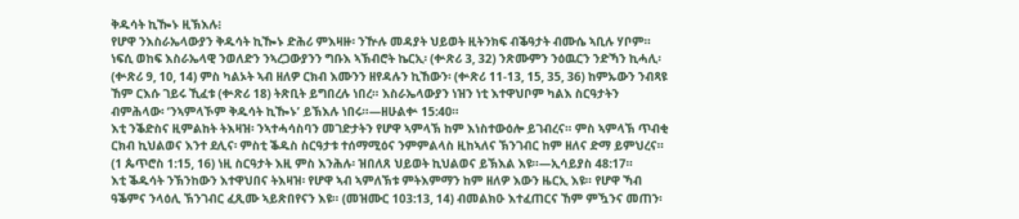ቅዱሳት ኪዀኑ ዚኽእሉ፧
የሆዋ ንእስራኤላውያን ቅዱሳት ኪዀኑ ድሕሪ ምእዛዙ፡ ንዅሉ መዳያት ህይወት ዚትንክፍ ብቕዓታት ብሙሴ ኣቢሉ ሃቦም። ነፍሲ ወከፍ እስራኤላዊ ንወለድን ንኣረጋውያንን ግቡእ ኣኽብሮት ኬርኢ፡ (ቍጽሪ 3, 32) ንጽሙምን ንዕዉርን ንድኻን ኪሓሊ፡ (ቍጽሪ 9, 10, 14) ምስ ካልኦት ኣብ ዘለዎ ርክብ እሙንን ዘየዳሉን ኪኸውን፡ (ቍጽሪ 11-13, 15, 35, 36) ከምኡውን ንብጻዩ ኸም ርእሱ ገይሩ ኺፈቱ (ቍጽሪ 18) ትጽቢት ይግበረሉ ነበረ። እስራኤላውያን ነዝን ነቲ እተዋህቦም ካልእ ስርዓታትን ብምሕላው፡ ‘ንኣምላኾም ቅዱሳት ኪዀኑ’ ይኽእሉ ነበሩ።—ዘሁልቍ 15:40።
እቲ ንቕድስና ዚምልከት ትእዛዝ፡ ንኣተሓሳስባን መገድታትን የሆዋ ኣምላኽ ከም እነስተውዕሎ ይገብረና። ምስ ኣምላኽ ጥብቂ ርክብ ኪህልወና እንተ ደሊና፡ ምስቲ ቕዱስ ስርዓታቱ ተሰማሚዕና ንምምልላስ ዚከኣለና ኽንገብር ከም ዘለና ድማ ይምህረና። (1 ጴጥሮስ 1:15, 16) ነዚ ስርዓታት እዚ ምስ እንሕሉ፡ ዝበለጸ ህይወት ኪህልወና ይኽእል እዩ።—ኢሳይያስ 48:17።
እቲ ቕዱሳት ንኽንከውን እተዋህበና ትእዛዝ፡ የሆዋ ኣብ ኣምለኽቱ ምትእምማን ከም ዘለዎ እውን ዜርኢ እዩ። የሆዋ ኻብ ዓቕምና ንላዕሊ ኽንገብር ፈጺሙ ኣይጽበየናን እዩ። (መዝሙር 103:13, 14) ብመልክዑ እተፈጠርና ኸም ምዃንና መጠን፡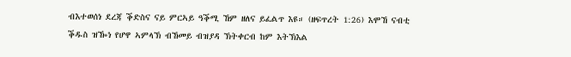ብእተወሰነ ደረጃ ቕድስና ናይ ምርኣይ ዓቕሚ ኸም ዘለና ይፈልጥ እዩ። (ዘፍጥረት 1:26) እሞኸ ናብቲ ቕዱስ ዝዀነ የሆዋ ኣምላኽ ብኸመይ ብዝያዳ ኽትቀርብ ከም እትኽእል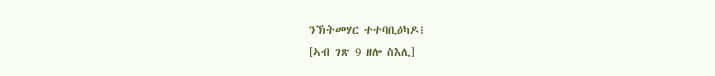ንኽትመሃር ተተባቢዕካዶ፧
[ኣብ ገጽ 9 ዘሎ ስእሊ]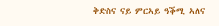ቅድስና ናይ ምርኣይ ዓቕሚ ኣለና